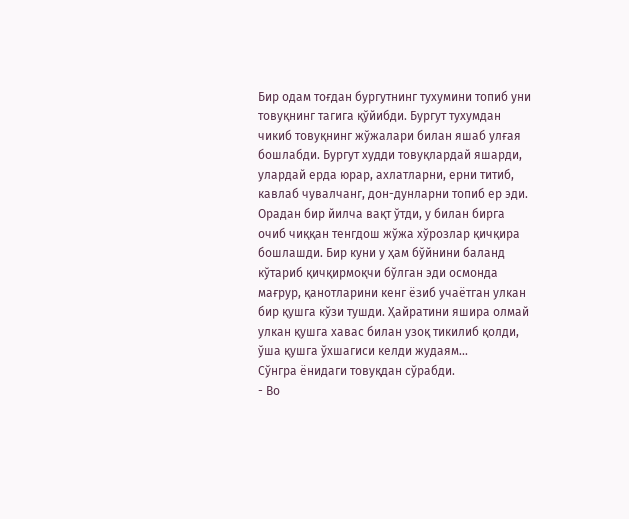Бир одам тоғдан бургутнинг тухумини топиб уни товуқнинг тагига қўйибди. Бургут тухумдан чикиб товуқнинг жўжалари билан яшаб улғая бошлабди. Бургут худди товуқлардай яшарди, улардай ерда юрар, ахлатларни, ерни титиб, кавлаб чувалчанг, дон-дунларни топиб ер эди.
Орадан бир йилча вақт ўтди, у билан бирга очиб чиққан тенгдош жўжа хўрозлар қичқира бошлашди. Бир куни у ҳам бўйнини баланд кўтариб қичқирмоқчи бўлган эди осмонда мағрур, қанотларини кенг ёзиб учаётган улкан бир қушга кўзи тушди. Ҳайратини яшира олмай улкан қушга хавас билан узоқ тикилиб қолди, ўша қушга ўхшагиси келди жудаям...
Сўнгра ёнидаги товуқдан сўрабди.
- Во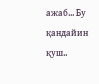ажаб... Бу қандайин қуш..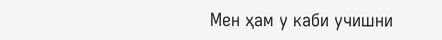Мен ҳам у каби учишни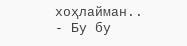хоҳлайман..
- Бу бу